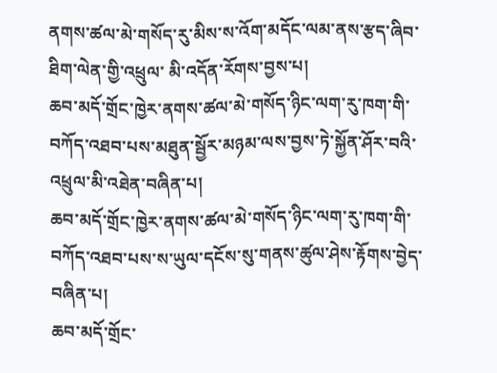ནགས་ཚལ་མེ་གསོད་རུ་མིས་ས་འོག་མདོང་ལམ་ནས་རྩད་ཞིབ་ཐིག་ལེན་གྱི་འཕྲུལ་ མི་འདོན་རོགས་བྱས་པ།
ཆབ་མདོ་གྲོང་ཁྱེར་ནགས་ཚལ་མེ་གསོད་ཉིང་ལག་རུ་ཁག་གི་བཀོད་འཐབ་པས་མཐུན་སྦྱོར་མཉམ་ལས་བྱས་ཏེ་སྐྱོན་ཤོར་བའི་འཕྲུལ་མི་འཐེན་བཞིན་པ།
ཆབ་མདོ་གྲོང་ཁྱེར་ནགས་ཚལ་མེ་གསོད་ཉིང་ལག་རུ་ཁག་གི་བཀོད་འཐབ་པས་ས་ཡུལ་དངོས་སུ་གནས་ཚུལ་ཤེས་རྟོགས་བྱེད་བཞིན་པ།
ཆབ་མདོ་གྲོང་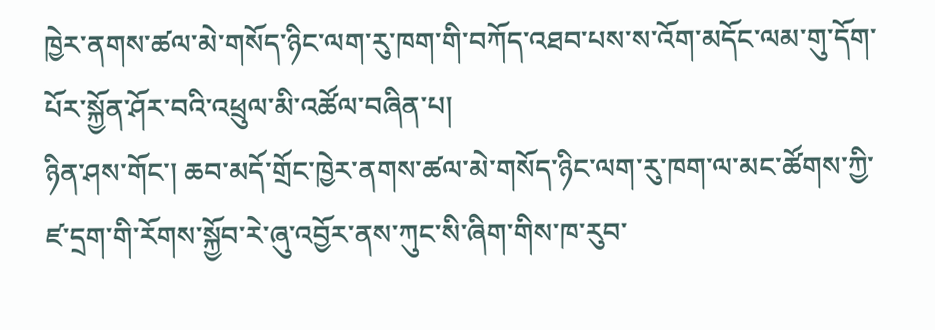ཁྱེར་ནགས་ཚལ་མེ་གསོད་ཉིང་ལག་རུ་ཁག་གི་བཀོད་འཐབ་པས་ས་འོག་མདོང་ལམ་གུ་དོག་པོར་སྐྱོན་ཤོར་བའི་འཕྲུལ་མི་འཚོལ་བཞིན་པ།
ཉིན་ཤས་གོང་། ཆབ་མདོ་གྲོང་ཁྱེར་ནགས་ཚལ་མེ་གསོད་ཉིང་ལག་རུ་ཁག་ལ་མང་ཚོགས་ཀྱི་ཛ་དྲག་གི་རོགས་སྐྱོབ་རེ་ཞུ་འབྱོར་ནས་ཀུང་སི་ཞིག་གིས་ཁ་རུབ་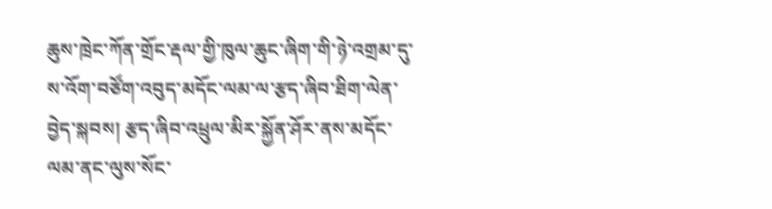ཆུས་ཁྲེང་ཀོན་གྲོང་རྡལ་གྱི་ཁུལ་ཆུང་ཞིག་གི་ཉེ་འགྲམ་དུ་ས་འོག་བཙོག་འབུད་མདོང་ལམ་ལ་རྩད་ཞིབ་ཐིག་ལེན་བྱེད་སྐབས། རྩད་ཞིབ་འཕྲུལ་མིར་སྐྱོན་ཤོར་ནས་མདོང་ལམ་ནང་ལུས་སོང་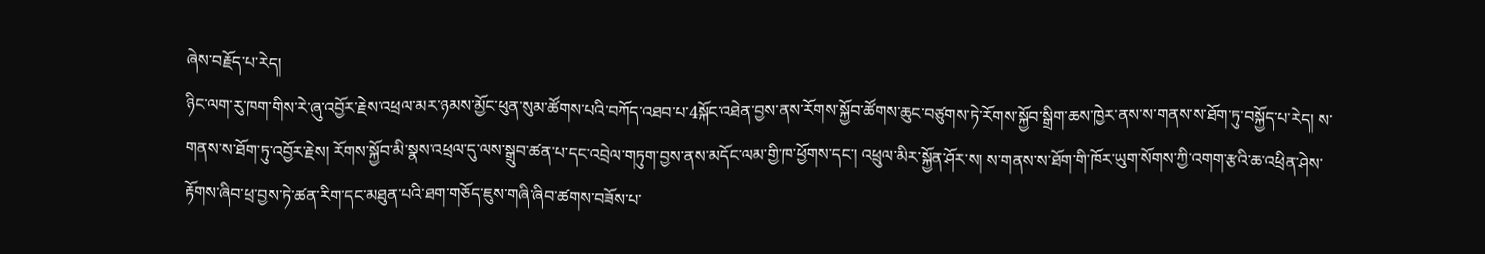ཞེས་བརྗོད་པ་རེད།
ཉིང་ལག་རུ་ཁག་གིས་རེ་ཞུ་འབྱོར་རྗེས་འཕྲལ་མར་ཉམས་མྱོང་ཕུན་སུམ་ཚོགས་པའི་བཀོད་འཐབ་པ་4སྐོང་འཐེན་བྱས་ནས་རོགས་སྐྱོབ་ཚོགས་ཆུང་བཙུགས་ཏེ་རོགས་སྐྱོབ་སྒྲིག་ཆས་ཁྱེར་ནས་ས་གནས་ས་ཐོག་ཏུ་བསྐྱོད་པ་རེད། ས་གནས་ས་ཐོག་ཏུ་འབྱོར་རྗེས། རོགས་སྐྱོབ་མི་སྣས་འཕྲལ་དུ་ལས་སྒྲུབ་ཚན་པ་དང་འབྲེལ་གཏུག་བྱས་ནས་མདོང་ལམ་གྱི་ཁ་ཕྱོགས་དང་། འཕྲུལ་མིར་སྐྱོན་ཤོར་ས། ས་གནས་ས་ཐོག་གི་ཁོར་ཡུག་སོགས་ཀྱི་འགག་རྩའི་ཆ་འཕྲིན་ཤེས་རྟོགས་ཞིབ་ཕྲ་བྱས་ཏེ་ཚན་རིག་དང་མཐུན་པའི་ཐག་གཅོད་ཇུས་གཞི་ཞིབ་ཚགས་བཟོས་པ་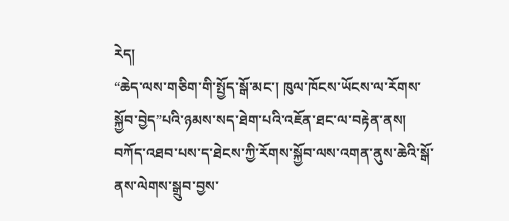རེད།
“ཆེད་ལས་གཅིག་གི་སྤྱོད་སྒོ་མང་། ཁུལ་ཁོངས་ཡོངས་ལ་རོགས་སྐྱོབ་བྱེད”པའི་ཉམས་སད་ཐེག་པའི་འཇོན་ཐང་ལ་བརྟེན་ནས། བཀོད་འཐབ་པས་ད་ཐེངས་ཀྱི་རོགས་སྐྱོབ་ལས་འགན་ནུས་ཆེའི་སྒོ་ནས་ལེགས་སྒྲུབ་བྱས་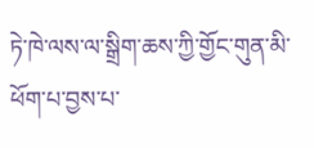ཏེ་ཁེ་ལས་ལ་སྒྲིག་ཆས་ཀྱི་གྱོང་གུན་མི་ཕོག་པ་བྱས་པ་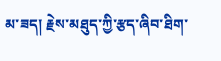མ་ཟད། རྗེས་མཐུད་ཀྱི་རྩད་ཞིབ་ཐིག་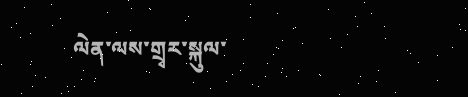ལེན་ལས་གྲྭར་སྐུལ་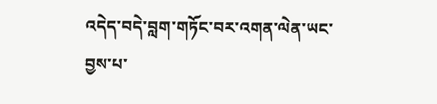འདེད་བདེ་བླག་གཏོང་བར་འགན་ལེན་ཡང་བྱས་པ་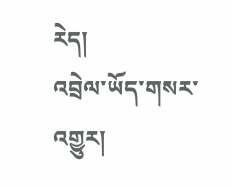རེད།
འབྲེལ་ཡོད་གསར་འགྱུར།